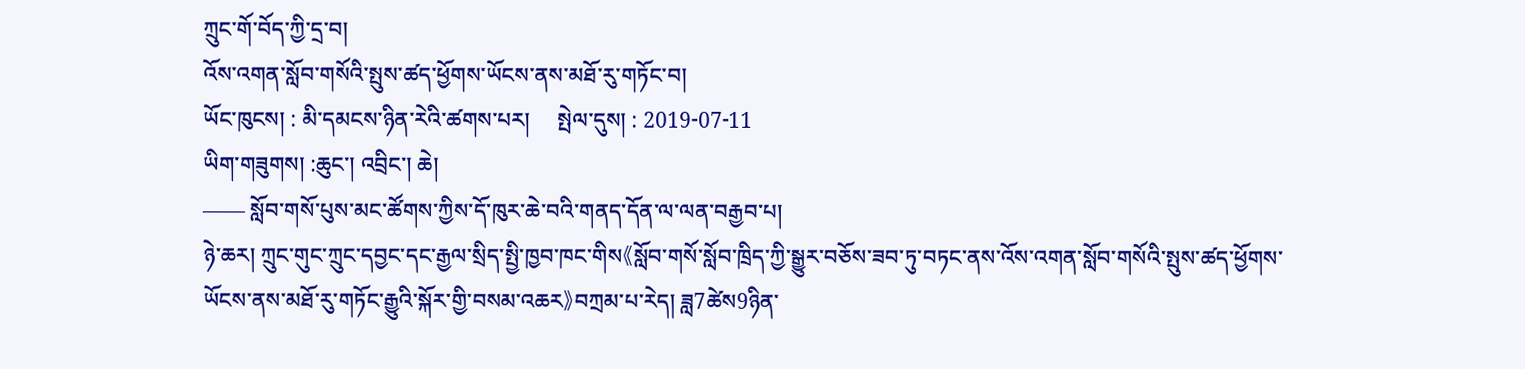ཀྲུང་གོ་བོད་ཀྱི་དྲ་བ།
འོས་འགན་སློབ་གསོའི་སྤུས་ཚད་ཕྱོགས་ཡོངས་ནས་མཐོ་རུ་གཏོང་བ།
ཡོང་ཁུངས། : མི་དམངས་ཉིན་རེའི་ཚགས་པར།     སྤེལ་དུས། : 2019-07-11
ཡིག་གཟུགས། :ཆུང་། འབྲིང་། ཆེ།
—— སློབ་གསོ་པུས་མང་ཚོགས་ཀྱིས་དོ་ཁུར་ཆེ་བའི་གནད་དོན་ལ་ལན་བརྒྱབ་པ།
ཉེ་ཆར། ཀྲུང་གུང་ཀྲུང་དབྱང་དང་རྒྱལ་སྲིད་སྤྱི་ཁྱབ་ཁང་གིས《སློབ་གསོ་སློབ་ཁྲིད་ཀྱི་སྒྱུར་བཅོས་ཟབ་ཏུ་བཏང་ནས་འོས་འགན་སློབ་གསོའི་སྤུས་ཚད་ཕྱོགས་ཡོངས་ནས་མཐོ་རུ་གཏོང་རྒྱུའི་སྐོར་གྱི་བསམ་འཆར》བཀྲམ་པ་རེད། ཟླ7ཚེས9ཉིན་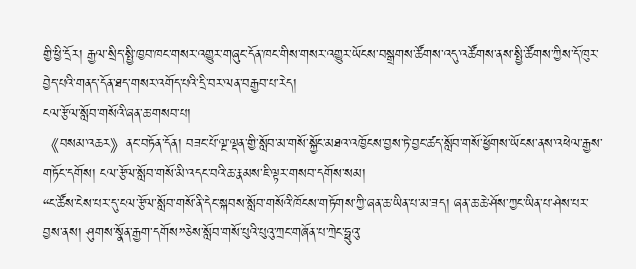གྱི་ཕྱི་དྲོར། རྒྱལ་སྲིད་སྤྱི་ཁྱབ་ཁང་གསར་འགྱུར་གཞུང་དོན་ཁང་གིས་གསར་འགྱུར་ཡོངས་བསྒྲགས་ཚོགས་འདུ་འཚོགས་ནས་སྤྱི་ཚོགས་ཀྱིས་དོ་ཁུར་བྱེད་པའི་གནད་དོན་ཐད་གསར་འགོད་པའི་དྲི་བར་ལན་བརྒྱབ་པ་རེད།
ངལ་རྩོལ་སློབ་གསོའི་ཞན་ཆ་གསབ་པ།
《བསམ་འཆར》ནང་བཏོན་དོན། བཟང་པོ་ལྔ་ལྡན་གྱི་སློབ་མ་གསོ་སྐྱོང་མཐའ་འཁྱོངས་བྱས་ཏེ་བྱང་ཚད་སློབ་གསོ་ཕྱོགས་ཡོངས་ནས་འཕེལ་རྒྱས་གཏོང་དགོས། ངལ་རྩོལ་སློབ་གསོ་མི་འདང་བའི་ཆ་རྣམས་ཇི་ལྟར་གསབ་དགོས་སམ།
“ང་ཚོས་ངེས་པར་དུ་ངལ་རྩོལ་སློབ་གསོ་ནི་དེང་སྐབས་སློབ་གསོའི་ཁོངས་གཏོགས་ཀྱི་ཞན་ཆ་ཡིན་པ་མ་ཟད། ཞན་ཆ་ཆེ་ཤོས་ཀྱང་ཡིན་པ་ཤེས་པར་བྱས་ནས། ཤུགས་སྣོན་རྒྱག་དགོས”ཅེས་སློབ་གསོ་པུའི་པུའུ་ཀྲང་གཞོན་པ་ཀྲེང་ཧྥུའུ་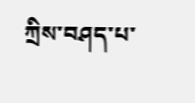ཀྲིས་བཤད་པ་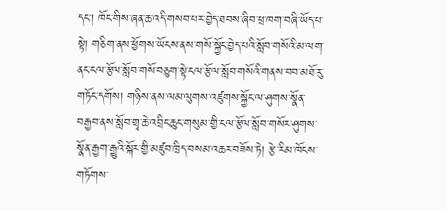དང་། ཁོང་གིས་ཞན་ཆ་འདི་གསབ་པར་བྱེད་ཐབས་ཞིབ་ཕྲ་ཁག་བཞི་ཡོད་པ་སྟེ། གཅིག་ནས་ཕྱོགས་ཡོངས་ནས་གསོ་སྐྱོང་བྱེད་པའི་སློབ་གསོའི་མ་ལག་ནང་ངལ་རྩོལ་སློབ་གསོ་བཅུག་སྟེ་ངལ་རྩོལ་སློབ་གསོའི་གནས་བབ་མཐོ་རུ་གཏོང་དགོས། གཉིས་ནས་ལམ་ལུགས་འཛུགས་སྐྱོང་ལ་ཤུགས་སྣོན་བརྒྱབ་ནས་སློབ་གྲྭ་ཆེ་འབྲིང་ཆུང་གསུམ་གྱི་ངལ་རྩོལ་སློབ་གསོར་ཤུགས་སྣོན་རྒྱག་རྒྱུའི་སྐོར་གྱི་མཛུབ་ཁྲིད་བསམ་འཆར་བཟོས་ཏེ། རྩེ་རིམ་ཁོངས་གཏོགས་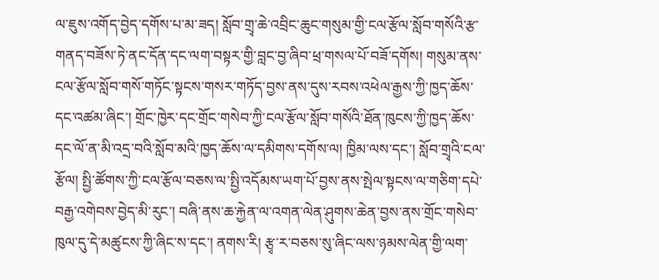ལ་ཇུས་འགོད་བྱེད་དགོས་པ་མ་ཟད། སློབ་གྲྭ་ཆེ་འབྲིང་ཆུང་གསུམ་གྱི་ངལ་རྩོལ་སློབ་གསོའི་རྩ་གནད་བཟོས་ཏེ་ནང་དོན་དང་ལག་བསྟར་གྱི་བླང་བྱ་ཞིབ་ཕྲ་གསལ་པོ་བཟོ་དགོས། གསུམ་ནས་ངལ་རྩོལ་སློབ་གསོ་གཏོང་སྟངས་གསར་གཏོད་བྱས་ནས་དུས་རབས་འཕེལ་རྒྱས་ཀྱི་ཁྱད་ཆོས་དང་འཚམ་ཞིང་། གྲོང་ཁྱེར་དང་གྲོང་གསེབ་ཀྱི་ངལ་རྩོལ་སློབ་གསོའི་ཐོན་ཁུངས་ཀྱི་ཁྱད་ཆོས་དང་ལོ་ན་མི་འདྲ་བའི་སློབ་མའི་ཁྱད་ཆོས་ལ་དམིགས་དགོས་ལ། ཁྱིམ་ལས་དང་། སློབ་གྲྭའི་ངལ་རྩོལ། སྤྱི་ཚོགས་ཀྱི་ངལ་རྩོལ་བཅས་ལ་སྤྱི་འདོམས་ཡག་པོ་བྱས་ནས་སྤེལ་སྟངས་ལ་གཅིག་དཔེ་བརྒྱ་འགེབས་བྱེད་མི་རུང་། བཞི་ནས་ཆ་རྐྱེན་ལ་འགན་ལེན་ཤུགས་ཆེན་བྱས་ནས་གྲོང་གསེབ་ཁུལ་དུ་དེ་མཚུངས་ཀྱི་ཞིང་ས་དང་། ནགས་རི། རྩྭ་ར་བཅས་སུ་ཞིང་ལས་ཉམས་ལེན་གྱི་ལག་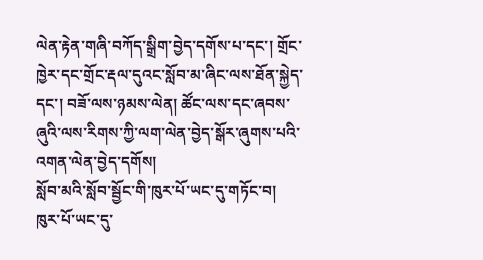ལེན་རྟེན་གཞི་བཀོད་སྒྲིག་བྱེད་དགོས་པ་དང་། གྲོང་ཁྱེར་དང་གྲོང་རྡལ་དུའང་སློབ་མ་ཞིང་ལས་ཐོན་སྐྱེད་དང་། བཟོ་ལས་ཉམས་ལེན། ཚོང་ལས་དང་ཞབས་ཞུའི་ལས་རིགས་ཀྱི་ལག་ལེན་བྱེད་སྒོར་ཞུགས་པའི་འགན་ལེན་བྱེད་དགོས།
སློབ་མའི་སློབ་སྦྱོང་གི་ཁུར་པོ་ཡང་དུ་གཏོང་བ།
ཁུར་པོ་ཡང་དུ་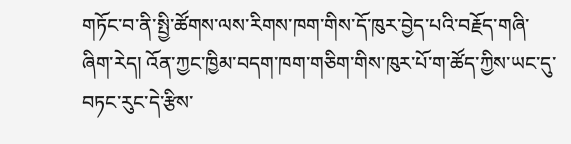གཏོང་བ་ནི་སྤྱི་ཚོགས་ལས་རིགས་ཁག་གིས་དོ་ཁུར་བྱེད་པའི་བརྗོད་གཞི་ཞིག་རེད། འོན་ཀྱང་ཁྱིམ་བདག་ཁག་གཅིག་གིས་ཁུར་པོ་ག་ཚོད་ཀྱིས་ཡང་དུ་བཏང་རུང་དེ་རྩིས་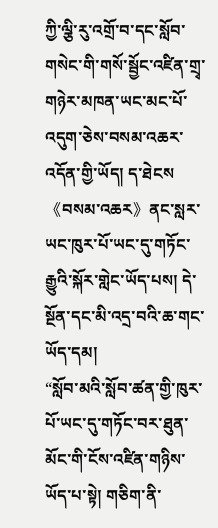ཀྱི་ལྕི་རུ་འགྲོ་བ་དང་སློབ་གསེང་གི་གསོ་སྦྱོང་འཛིན་གྲྭ་གཉེར་མཁན་ཡང་མང་པོ་འདུག་ཅེས་བསམ་འཆར་འདོན་གྱི་ཡོད། ད་ཐེངས《བསམ་འཆར》ནང་སླར་ཡང་ཁུར་པོ་ཡང་དུ་གཏོང་རྒྱུའི་སྐོར་གླེང་ཡོད་པས། དེ་སྔོན་དང་མི་འདྲ་བའི་ཆ་གང་ཡོད་དམ།
“སློབ་མའི་སློབ་ཚན་གྱི་ཁུར་པོ་ཡང་དུ་གཏོང་བར་ཐུན་མོང་གི་ངོས་འཛིན་གཉིས་ཡོད་པ་སྟེ། གཅིག་ནི་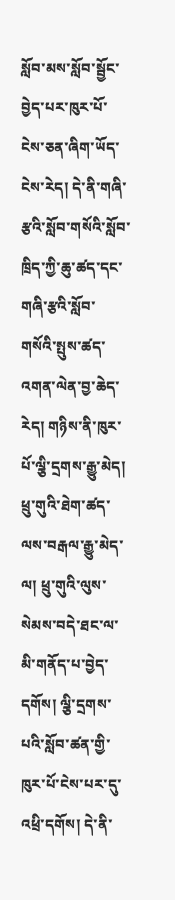སློབ་མས་སློབ་སྦྱོང་བྱེད་པར་ཁུར་པོ་ངེས་ཅན་ཞིག་ཡོད་ངེས་རེད། དེ་ནི་གཞི་རྩའི་སློབ་གསོའི་སློབ་ཁྲིད་ཀྱི་ཆུ་ཚད་དང་གཞི་རྩའི་སློབ་གསོའི་སྤུས་ཚད་འགན་ལེན་བྱ་ཆེད་རེད། གཉིས་ནི་ཁུར་པོ་ལྕི་དྲགས་རྒྱུ་མེད། ཕྲུ་གུའི་ཐེག་ཚད་ལས་བརྒལ་རྒྱུ་མེད་ལ། ཕྲུ་གུའི་ལུས་སེམས་བདེ་ཐང་ལ་མི་གནོད་པ་བྱེད་དགོས། ལྕི་དྲགས་པའི་སློབ་ཚན་གྱི་ཁུར་པོ་ངེས་པར་དུ་འཕྲི་དགོས། དེ་ནི་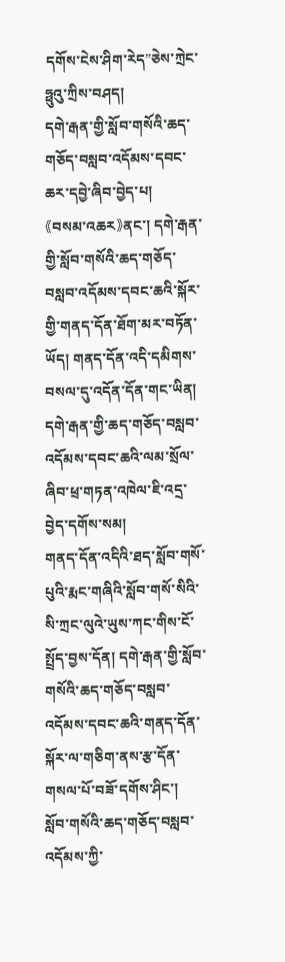དགོས་ངེས་ཤིག་རེད”ཅེས་ཀྲེང་ཧྥུའུ་ཀྲིས་བཤད།
དགེ་རྒན་གྱི་སློབ་གསོའི་ཆད་གཅོད་བསླབ་འདོམས་དབང་ཆར་དབྱེ་ཞིབ་བྱེད་པ།
《བསམ་འཆར》ནང་། དགེ་རྒན་གྱི་སློབ་གསོའི་ཆད་གཅོད་བསླབ་འདོམས་དབང་ཆའི་སྐོར་གྱི་གནད་དོན་ཐོག་མར་བཏོན་ཡོད། གནད་དོན་འདི་དམིགས་བསལ་དུ་འདོན་དོན་གང་ཡིན། དགེ་རྒན་གྱི་ཆད་གཅོད་བསླབ་འདོམས་དབང་ཆའི་ལམ་སྲོལ་ཞིབ་ཕྲ་གཏན་འཁེལ་ཇི་འདྲ་བྱེད་དགོས་སམ།
གནད་དོན་འདིའི་ཐད་སློབ་གསོ་པུའི་རྨང་གཞིའི་སློབ་གསོ་སིའི་སི་ཀྲང་ལུའེ་ཡུས་ཀང་གིས་ངོ་སྤྲོད་བྱས་དོན། དགེ་རྒན་གྱི་སློབ་གསོའི་ཆད་གཅོད་བསླབ་འདོམས་དབང་ཆའི་གནད་དོན་སྐོར་ལ་གཅིག་ནས་རྩ་དོན་གསལ་པོ་བཟོ་དགོས་ཤིང་། སློབ་གསོའི་ཆད་གཅོད་བསླབ་འདོམས་ཀྱི་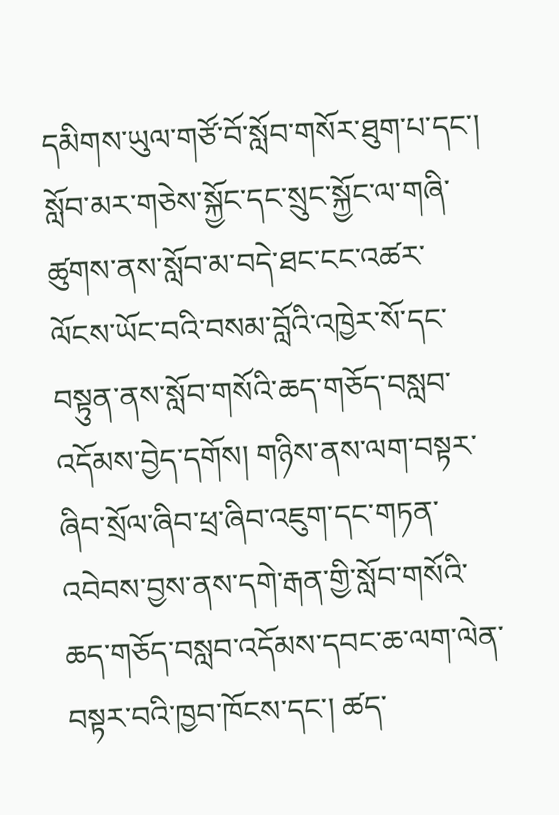དམིགས་ཡུལ་གཙོ་བོ་སློབ་གསོར་ཐུག་པ་དང་། སློབ་མར་གཅེས་སྐྱོང་དང་སྲུང་སྐྱོང་ལ་གཞི་ཚུགས་ནས་སློབ་མ་བདེ་ཐང་ངང་འཚར་ལོངས་ཡོང་བའི་བསམ་བློའི་འཁྱེར་སོ་དང་བསྟུན་ནས་སློབ་གསོའི་ཆད་གཅོད་བསླབ་འདོམས་བྱེད་དགོས། གཉིས་ནས་ལག་བསྟར་ཞིབ་སྲོལ་ཞིབ་ཕྲ་ཞིབ་འཇུག་དང་གཏན་འབེབས་བྱས་ནས་དགེ་རྒན་གྱི་སློབ་གསོའི་ཆད་གཅོད་བསླབ་འདོམས་དབང་ཆ་ལག་ལེན་བསྟར་བའི་ཁྱབ་ཁོངས་དང་། ཚད་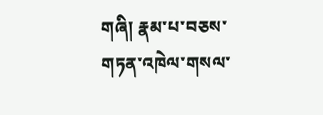གཞི། རྣམ་པ་བཅས་གཏན་འཁེལ་གསལ་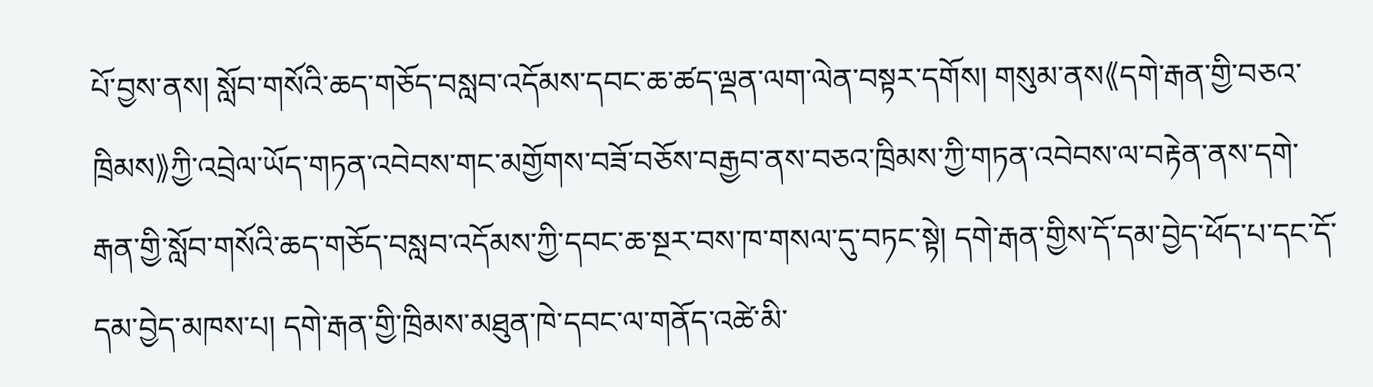པོ་བྱས་ནས། སློབ་གསོའི་ཆད་གཅོད་བསླབ་འདོམས་དབང་ཆ་ཚད་ལྡན་ལག་ལེན་བསྟར་དགོས། གསུམ་ནས《དགེ་རྒན་གྱི་བཅའ་ཁྲིམས》ཀྱི་འབྲེལ་ཡོད་གཏན་འབེབས་གང་མགྱོགས་བཟོ་བཅོས་བརྒྱབ་ནས་བཅའ་ཁྲིམས་ཀྱི་གཏན་འབེབས་ལ་བརྟེན་ནས་དགེ་རྒན་གྱི་སློབ་གསོའི་ཆད་གཅོད་བསླབ་འདོམས་ཀྱི་དབང་ཆ་སྔར་བས་ཁ་གསལ་དུ་བཏང་སྟེ། དགེ་རྒན་གྱིས་དོ་དམ་བྱེད་ཕོད་པ་དང་དོ་དམ་བྱེད་མཁས་པ། དགེ་རྒན་གྱི་ཁྲིམས་མཐུན་ཁེ་དབང་ལ་གནོད་འཚེ་མི་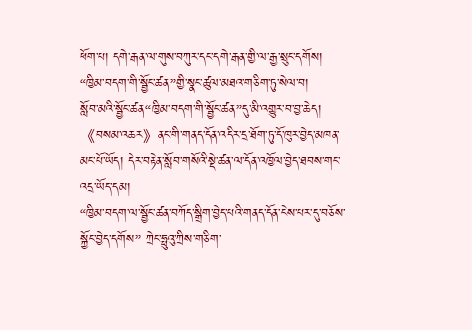ཕོག་པ། དགེ་རྒན་ལ་གུས་བཀུར་དང་དགེ་རྒན་གྱི་ལ་རྒྱ་སྲུང་དགོས།
“ཁྱིམ་བདག་གི་སྦྱོང་ཚན”གྱི་སྣང་ཚུལ་མཐའ་གཅིག་ཏུ་སེལ་བ།
སློབ་མའི་སྦྱོང་ཚན“ཁྱིམ་བདག་གི་སྦྱོང་ཚན”དུ་མི་འགྱུར་བ་བྱ་ཆེད། 《བསམ་འཆར》ནང་གི་གནད་དོན་འདིར་དྲ་ཐོག་ཏུ་དོ་ཁུར་བྱེད་མཁན་མང་པོ་ཡོད། དེར་བརྟེན་སློབ་གསོའི་སྡེ་ཚན་ལ་དོན་འཁྱོལ་བྱེད་ཐབས་གང་འདྲ་ཡོད་དམ།
“ཁྱིམ་བདག་ལ་སྦྱོང་ཚན་བཀོད་སྒྲིག་བྱེད་པའི་གནད་དོན་ངེས་པར་དུ་བཅོས་སྐྱོང་བྱེད་དགོས” ཀྲེང་ཧྥུའུ་ཀྲིས་གཅིག་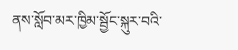ནས་སློབ་མར་ཁྱིམ་སྦྱོང་སྐུར་བའི་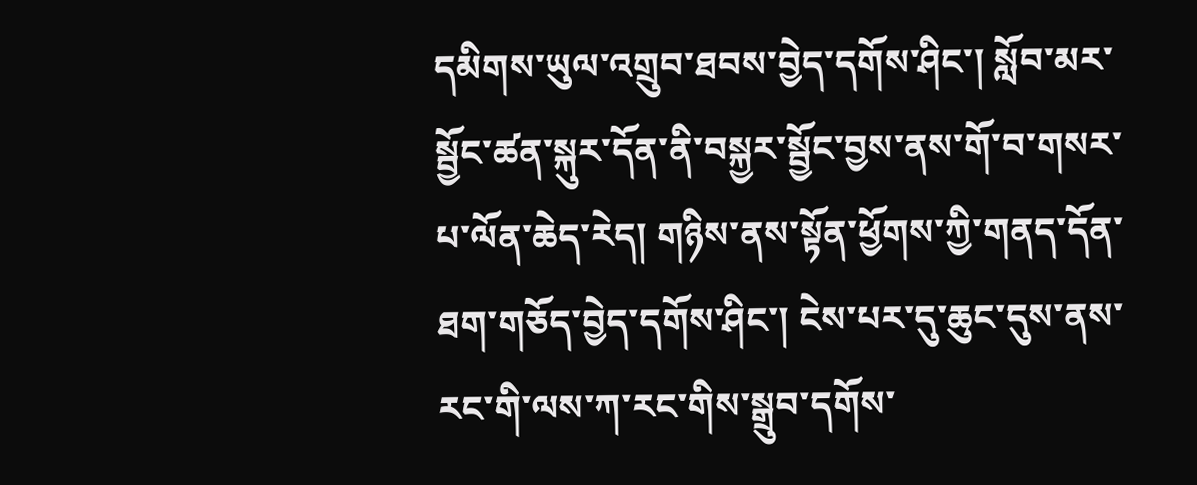དམིགས་ཡུལ་འགྲུབ་ཐབས་བྱེད་དགོས་ཤིང་། སློབ་མར་སྦྱོང་ཚན་སྐུར་དོན་ནི་བསྐྱར་སྦྱོང་བྱས་ནས་གོ་བ་གསར་པ་ལོན་ཆེད་རེད། གཉིས་ནས་སྟོན་ཕྱོགས་ཀྱི་གནད་དོན་ཐག་གཅོད་བྱེད་དགོས་ཤིང་། ངེས་པར་དུ་ཆུང་དུས་ནས་རང་གི་ལས་ཀ་རང་གིས་སྒྲུབ་དགོས་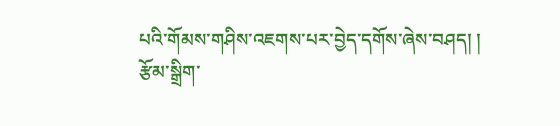པའི་གོམས་གཤིས་འཇགས་པར་བྱེད་དགོས་ཞེས་བཤད། །
རྩོམ་སྒྲིག་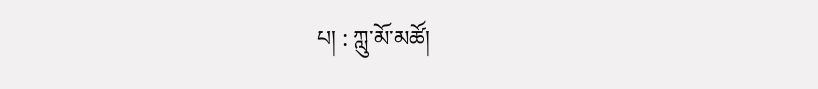པ། : ཀླུ་མོ་མཚོ།